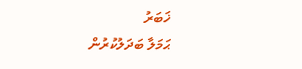ޚަބަރު
ޙަމަލާ ބަދަލުކުރުން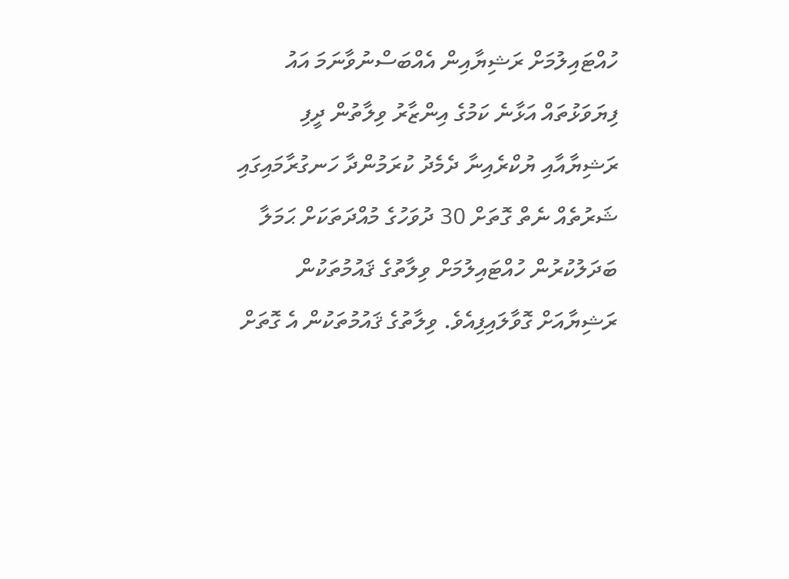ހުއްޓައިލުމަށް ރަޝިޔާއިން އެއްބަސްނުވާނަމަ އައު ފިޔަވަޅުތައް އަޅާނެ ކަމުގެ އިންޒާރު ވިލާތުން ދީފި
ރަޝިޔާއާއި ޔުކްރެއިނާ ދެމެދު ކުރަމުންދާ ހަނގުރާމައިގައި ޝަރުތެއް ނެތް ގޮތަށް 30 ދުވަހުގެ މުއްދަތަކަށް ޙަމަލާ ބަދަލުކުރުން ހުއްޓައިލުމަށް ވިލާތުގެ ޤައުމުތަކުން ރަޝިޔާއަށް ގޮވާލައިފިއެވެ. ވިލާތުގެ ޤައުމުތަކުން އެ ގޮތަށް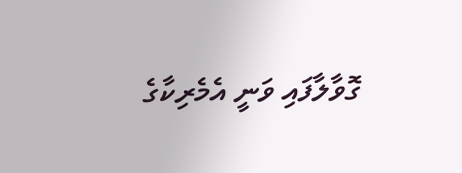ގޮވާލާފައި ވަނީ އެމެރިކާގެ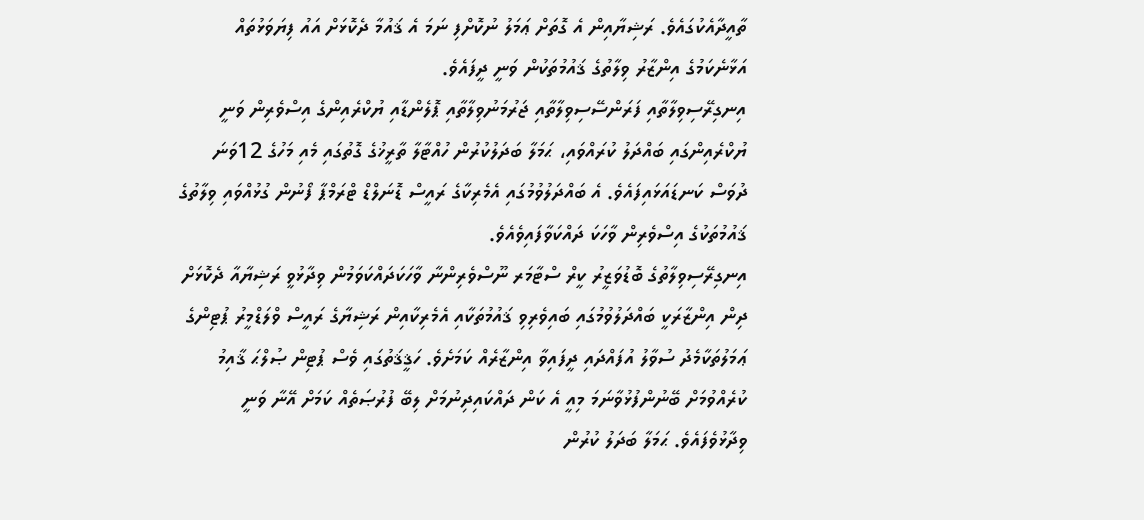ތާއީދާއެކުގައެވެ. ރަޝިޔާއިން އެ ގޮތަށް ޢަމަލު ނުކޮށްފި ނަމަ އެ ޤައުމާ ދެކޮޅަށް އައު ފިޔަވަޅުތައް އަޅާނެކަމުގެ އިންޒާރު ވިލާތުގެ ޤައުމުތަކުން ވަނީ ދީފައެވެ.
އިނގިރޭސިވިލާތާއި ފަރަންސޭސިވިލާތާއި ޖަރުމަނުވިލާތާއި ޕޮލެންޑާއި ޔުކްރެއިންގެ އިސްވެރިން ވަނީ ޔުކްރެއިންގައި ބައްދަލު ކުރައްވައި، ޙަމަލާ ބަދަލުކުރުން ހުއްޓާލާ ތާރީޚުގެ ގޮތުގައި މެއި މަހުގެ 12ވަނަ ދުވަސް ކަނޑައަޅައިފައެވެ. އެ ބައްދަލުވުމުގައި އެމެރިކާގެ ރައީސް ޑޮނަލްޑް ޓްރަމްޕާ ފޯނުން ގުޅުއްވައި ވިލާތުގެ ޤައުމުތަކުގެ އިސްވެރިން ވާހަކަ ދައްކަވާފައިވެއެވެ.
އިނގިރޭސިވިލާތުގެ ބޮޑުވަޒީރު ކީރް ސްޓާމަރ ނޫސްވެރިންނާ ވާހަކަދައްކަވަމުން ވިދާޅުވީ ރަޝިޔާއާ ދެކޮޅަށް ދިން އިންޒާރަކީ ބައްދަލުވުމުގައި ބައިވެރިވި ޤައުމުތަކާއި އެމެރިކާއިން ރަޝިޔާގެ ރައީސް ވްލަޑްމީރު ޕުޓިންގެ ޢަމަލުތަކާމެދު ސުވާލު އުފައްދައި ދީފައިވާ އިންޒާރެއް ކަމަށެވެ. ހަޤީޤަތުގައި ވެސް ޕުޓިން ޞުލްޙަ ޤާއިމު ކުރެއްވުމަށް ބޭނުންފުޅުވާނަމަ މިއީ އެ ކަން ދައްކައިދިނުމަށް ލިބޭ ފުރުޞަތެއް ކަމަށް އޭނާ ވަނީ ވިދާޅުވެފައެވެ. ޙަމަލާ ބަދަލު ކުރުން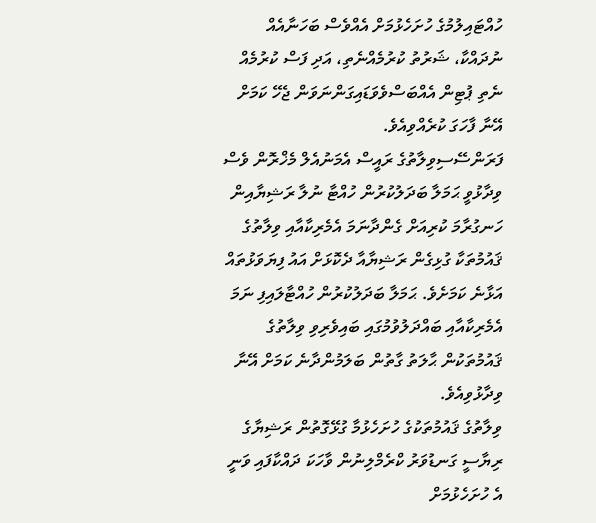ހުއްޓައިލުމުގެ ހުށަހެޅުމަށް އެއްވެސް ބަހަނާއެއް ނުދައްކާ، ޝަރުތު ކުރުމެއްނެތި، އަދި ފަސް ކުރުމެއް ނެތި ޕުޓިން އެއްބަސްވެވަޑައިގަންނަވަން ޖެހޭ ކަމަށް އޭނާ ފާހަގަ ކުރެއްވިއެވެ.
ފަރަންސޭސިވިލާތުގެ ރައީސް އެމަނުއެލް މެޚްރޮން ވެސް ވިދާޅުވީ ޙަމަލާ ބަދަލުކުރުން ހުއްޓާ ނުލާ ރަޝިޔާއިން ހަނގުރާމަ ކުރިއަށް ގެންދާނަމަ އެމެރިކާއާއި ވިލާތުގެ ޤައުމުތަކާ ގުޅިގެން ރަޝިޔާއާ ދެކޮޅަށް އައު ފިޔަވަޅުތައް އަޅާނެ ކަމަށެވެ. ޙަމަލާ ބަދަލުކުރުން ހުއްޓާލައިފި ނަމަ އެމެރިކާއާއި ބައްދަލުވުމުގައި ބައިވެރިވި ވިލާތުގެ ޤައުމުތަކުން ޙާލަތު ގާތުން ބަލަމުންދާނެ ކަމަށް އޭނާ ވިދާޅުވިއެވެ.
ވިލާތުގެ ޤައުމުތަކުގެ ހުށަހެޅުމާ ގުޅޭގޮތުން ރަޝިޔާގެ ރިޔާސީ ގަނޑުވަރު ކްރެމްލިނުން ވާހަކަ ދައްކާފައި ވަނީ އެ ހުށަހެޅުމަށް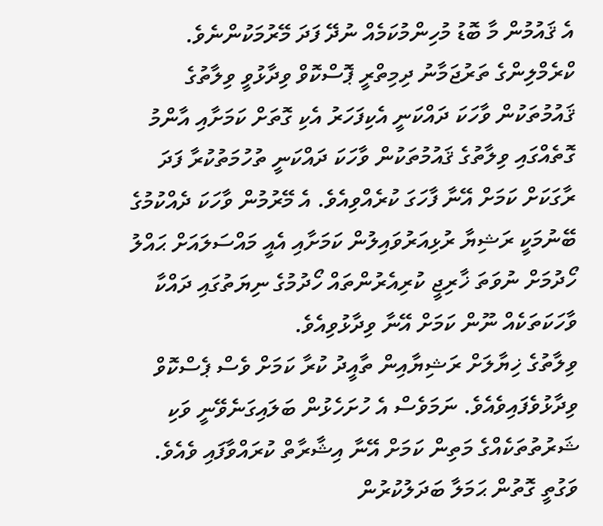އެ ޤައުމުން މާ ބޮޑު މުހިންމުކަމެއް ނުދޭ ފަދަ މޭރުމަކުންނެވެ. ކްރެމްލިންގެ ތަރުޖަމާނު ދިމިތްރީ ޕޮސްކޮވް ވިދާޅުވީ ވިލާތުގެ ޤައުމުތަކުން ވާހަކަ ދައްކަނީ އެކިފަހަރު އެކި ގޮތަށް ކަމަށާއި އާންމު ގޮތެއްގައި ވިލާތުގެ ޤައުމުތަކުން ވާހަކަ ދައްކަނީ ތުހުމަތުކުރާ ފަދަ ރާގަކަށް ކަމަށް އޭނާ ފާހަގަ ކުރެއްވިއެވެ. އެ މޭރުމުން ވާހަކަ ދެއްކުމުގެ ބޭނުމަކީ ރަޝިޔާ ރުޅިއަރުވައިލުން ކަމަށާއި އެއީ މައްސަލައަށް ޙައްލު ހޯދުމަށް ނުވަތަ ޚާރިޖީ ކުރިއެރުންތައް ހޯދުމުގެ ނިޔަތުގައި ދައްކާ ވާހަކަތަކެއް ނޫން ކަމަށް އޭނާ ވިދާޅުވިއެވެ.
ވިލާތުގެ ޚިޔާލަށް ރަޝިޔާއިން ތާއީދު ކުރާ ކަމަށް ވެސް ޕެސްކޮވް ވިދާޅުވެފައިވެއެވެ. ނަމަވެސް އެ ހުށަހެޅުން ބަލައިގަނެވޭނީ ވަކި ޝަރުތުތަކެއްގެ މަތިން ކަމަށް އޭނާ އިޝާރާތް ކުރައްވާފައި ވެއެވެ. ވަގުތީ ގޮތުން ޙަމަލާ ބަދަލުކުރުން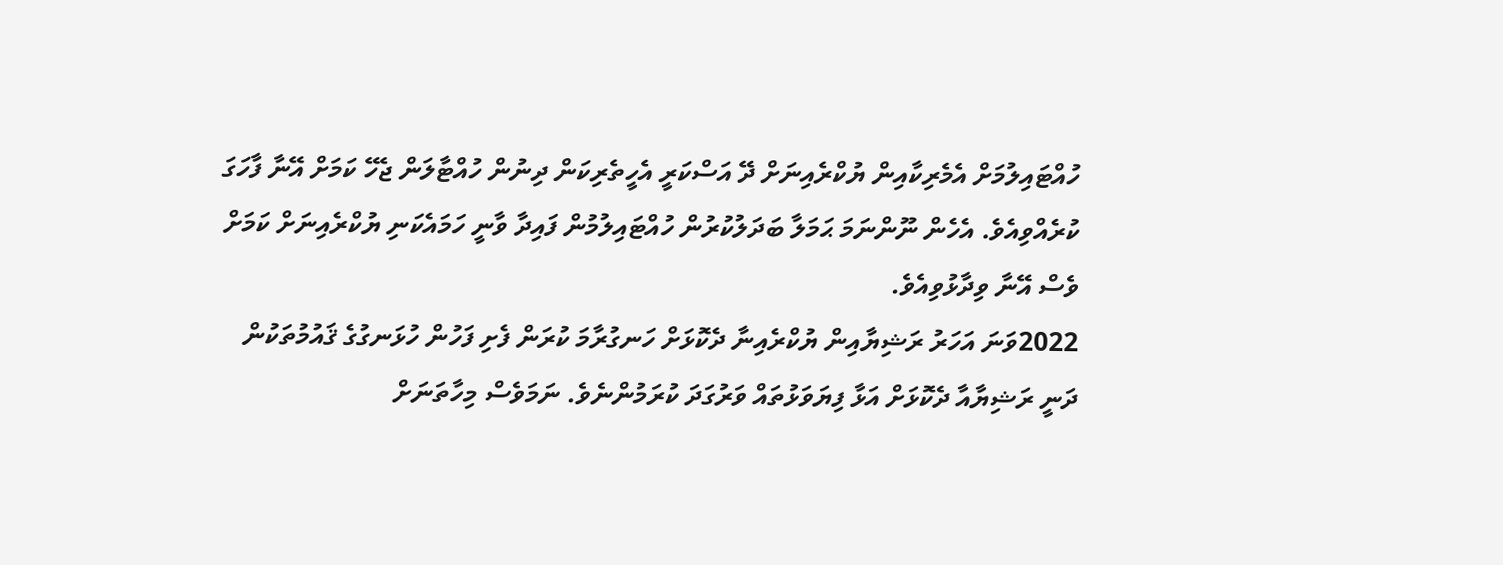ހުއްޓައިލުމަށް އެމެރިކާއިން ޔުކްރެއިނަށް ދޭ އަސްކަރީ އެހީތެރިކަން ދިނުން ހުއްޓާލަން ޖެހޭ ކަމަށް އޭނާ ފާހަގަ ކުރެއްވިއެވެ. އެހެން ނޫންނަމަ ޙަމަލާ ބަދަލުކުރުން ހުއްޓައިލުމުން ފައިދާ ވާނީ ހަމައެކަނި ޔުކްރެއިނަށް ކަމަށް ވެސް އޭނާ ވިދާޅުވިއެވެ.
2022ވަނަ އަހަރު ރަޝިޔާއިން ޔުކްރެއިނާ ދެކޮޅަށް ހަނގުރާމަ ކުރަން ފެށި ފަހުން ހުޅަނގުގެ ޤައުމުތަކުން ދަނީ ރަޝިޔާއާ ދެކޮޅަށް އަޅާ ފިޔަވަޅުތައް ވަރުގަދަ ކުރަމުންނެވެ. ނަމަވެސް މިހާތަނަށް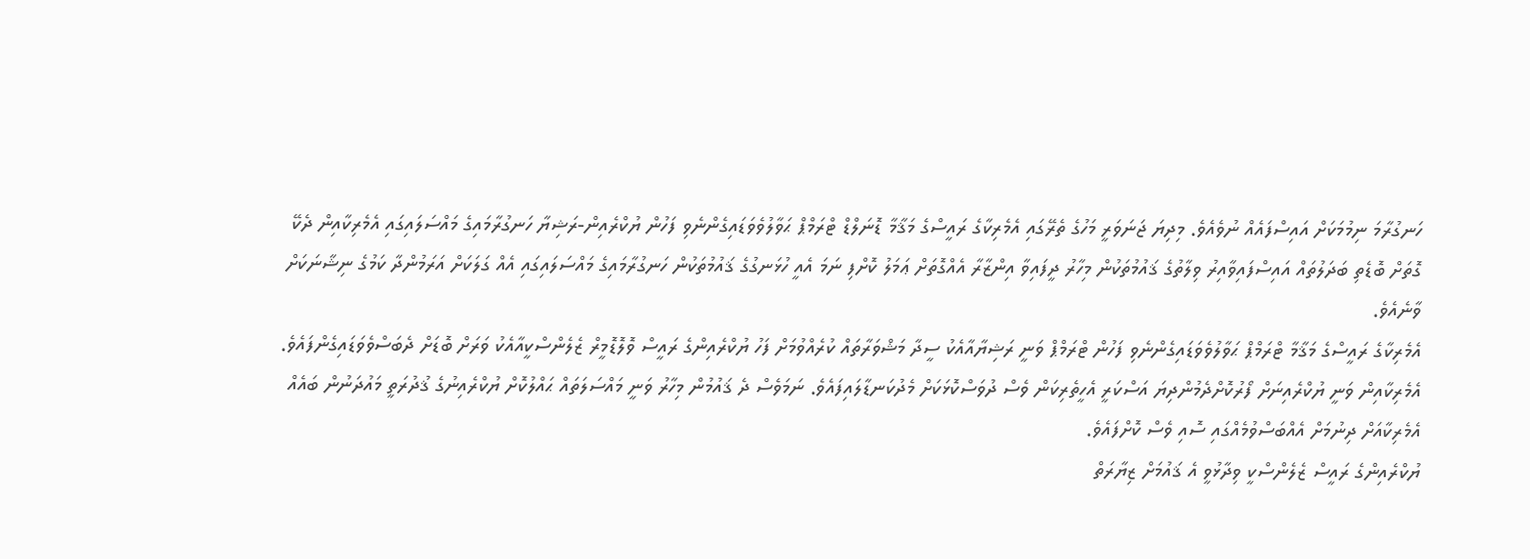ހަނގުރާމަ ނިމުމަކަށް އައިސްފައެއް ނުވެއެވެ. މިދިޔަ ޖަނަވަރީ މަހުގެ ތެރޭގައި އެމެރިކާގެ ރައީސްގެ މަޤާމާ ޑޮނަލްޑް ޓްރަމްޕް ޙަވާލުވެވަޑައިގެންނެވި ފަހުން ޔުކްރެއިން-ރަޝިޔާ ހަނގުރާމައިގެ މައްސަލައިގައި އެމެރިކާއިން ދެކޭ ގޮތަށް ބޮޑެތި ބަދަލުތައް އައިސްފައިވާއިރު ވިލާތުގެ ޤައުމުތަކުން މިހާރު ދީފައިވާ އިންޒާރާ އެއްގޮތަށް ޢަމަލު ކޮށްފި ނަމަ އެއީ ހުޅަނގުގެ ޤައުމުތަކުން ހަނގުރާމައިގެ މައްސަލައިގައި އެއް ގަލަކަށް އަރަމުންދާ ކަމުގެ ނިޝާނަކަށް ވާނެއެވެ.
އެމެރިކާގެ ރައީސްގެ މަޤާމާ ޓްރަމްޕް ޙަވާލުވެވަޑައިގެންނެވި ފަހުން ޓްރަމްޕް ވަނީ ރަޝިޔާއާއެކު ސީދާ މަޝްވަރާތައް ކުރެއްވުމަށް ފަހު ޔުކްރެއިންގެ ރައީސް ވޮލޮޑޮމީރް ޒެލެންސްކީއާއެކު ވަރަށް ބޮޑަށް ދެބަސްވެވަޑައިގެންފައެވެ. އެމެރިކާއިން ވަނީ ޔުކްރެއިނަށް ފޯރުކޮށްދެމުންދިޔަ އަސްކަރީ އެހީތެރިކަން ވެސް ދުވަސްކޮޅަކަށް މެދުކަނޑާލައިފައެވެ. ނަމަވެސް ދެ ޤައުމުން މިހާރު ވަނީ މައްސަލަތައް ޙައްލުކޮށް ޔުކްރެއިނުގެ ޤުދުރަތީ މައުދަނުން ބައެއް އެމެރިކާއަށް ދިނުމަށް އެއްބަސްވުމެއްގައި ސޮއި ވެސް ކޮށްފައެވެ.
ޔުކްރެއިންގެ ރައީސް ޒެލެންސްކީ ވިދާޅުވީ އެ ޤައުމަށް ޒިޔާރަތް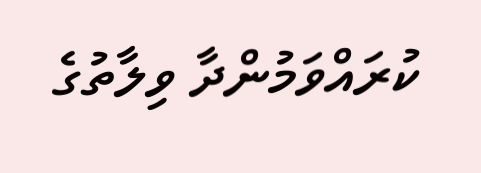ކުރައްވަމުންދާ ވިލާތުގެ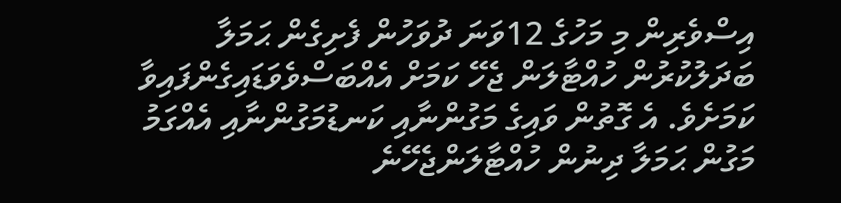އިސްވެރިން މި މަހުގެ 12ވަނަ ދުވަހުން ފެށިގެން ޙަމަލާ ބަދަލުކުރުން ހުއްޓާލަން ޖެހޭ ކަމަށް އެއްބަސްވެވަޑައިގެންފައިވާ ކަމަށެވެ. އެ ގޮތުން ވައިގެ މަގުންނާއި ކަނޑުމަގުންނާއި އެއްގަމު މަގުން ޙަމަލާ ދިނުން ހުއްޓާލަންޖެހޭނެ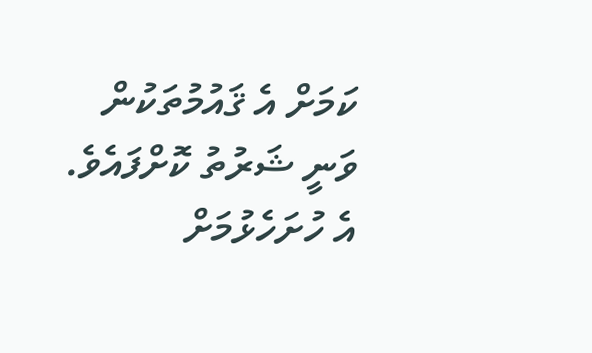ކަމަށް އެ ޤައުމުތަކުން ވަނީ ޝަރުތު ކޮށްފައެވެ. އެ ހުށަހެޅުމަށް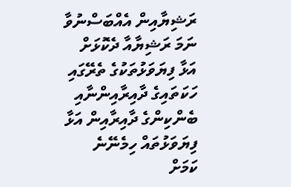ރަޝިޔާއިން އެއްބަސްނުވާ ނަމަ ރަޝިޔާއާ ދެކޮޅަށް އަޅާ ފިޔަވަޅުތަކުގެ ތެރޭގައި ހަކަތައިގެ ދާއިރާއިންނާއި ބެންކިންގެ ދާއިރާއިން އަޅާ ފިޔަވަޅުތައް ހިމެނޭނެ ކަމަށް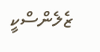ޒެލެންސްކީ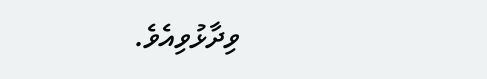ވިދާޅުވިއެވެ.